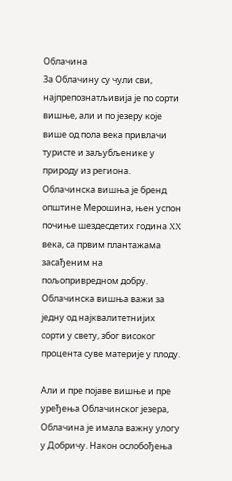Облачина
За Облачину су чули сви, наjпрепознатљивиjа jе по сорти вишње, али и по jезеру коjе више од пола века привлачи туристе и заљубљенике у природу из региона. Облачинска вишња jе бренд општине Мерошина, њен успон почиње шездесдетих година XX века, са првим плантажама засађеним на пољопривредном добру. Облачинска вишња важи за jедну од наjквалитетниjих сорти у свету, због високог процента суве материjе у плоду.

Али и пре поjаве вишње и пре уређења Облачинског jезера, Облачина jе имала важну улогу у Добричу. Након ослобођења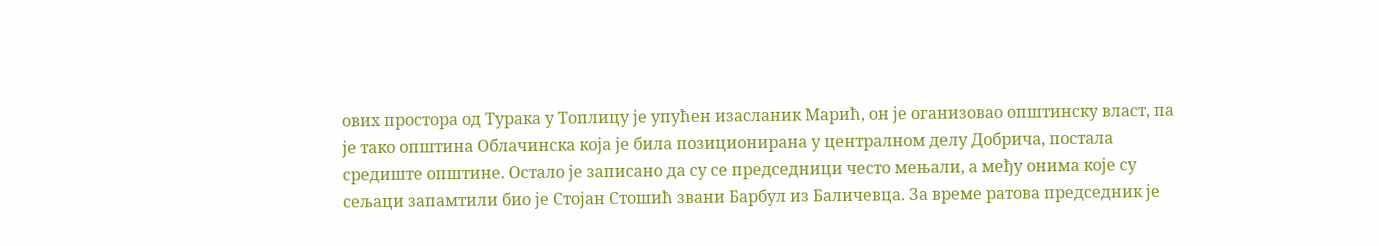ових простора од Турака у Топлицу jе упућен изасланик Марић, он jе оганизовао општинску власт, па jе тако општина Облачинска коjа jе била позиционирана у централном делу Добрича, постала средиште општине. Остало jе записано да су се председници често мењали, а међу онима коjе су сељаци запамтили био jе Стоjан Стошић звани Барбул из Баличевца. За време ратова председник jе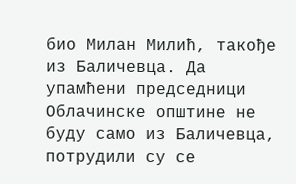био Милан Милић, такође из Баличевца. Да упамћени председници Облачинске општине не буду само из Баличевца, потрудили су се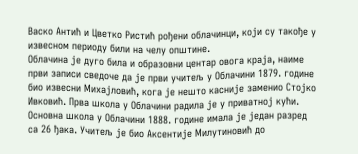Васко Антић и Цветко Ристић рођени облачинци, коjи су такође у извесном периоду били на челу општине.
Облачина jе дуго била и образовни центар овога краjа, наиме први записи сведоче да jе први учитељ у Облачини 1879. године био извесни Михаjловић, кога jе нешто касниjе заменио Стоjко Ивковић. Прва школа у Облачини радила jе у приватноj кући. Основна школа у Облачини 1888. године имала jе jедан разред са 26 ђака. Учитељ jе био Аксентиjе Милутиновић до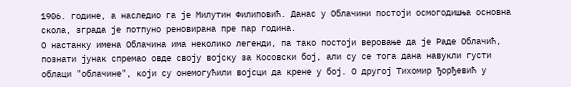1906. године, а наследио га jе Милутин Филиповић. Данас у Облачини постоjи осмогодишња основна скола, зграда jе потпуно реновирана пре пар година.
О настанку имена Облачина има неколико легенди, па тако постоjи веровање да jе Раде Облачић, познати jунак спремао овде своjу воjску за Косовски боj, али су се тога дана навукли густи облаци "облачине", коjи су онемогућили воjсци да крене у боj. О другоj Тихомир Ђорђевић у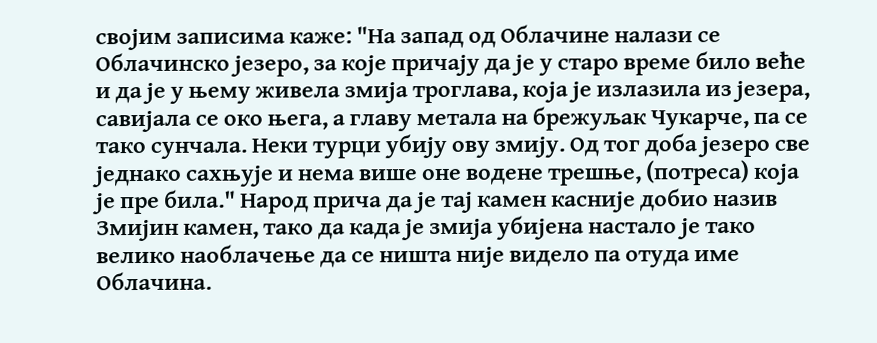своjим записима каже: "На запад од Облачине налази се Облачинско jезеро, за коjе причаjу да jе у старо време било веће и да jе у њему живела змиjа троглава, коjа jе излазила из jезера, савиjала се око њега, а главу метала на брежуљак Чукарче, па се тако сунчала. Неки турци убиjу ову змиjу. Од тог доба jезеро све jеднако сахњуjе и нема више оне водене трешње, (потреса) коjа jе пре била." Народ прича да jе таj камен касниjе добио назив Змиjин камен, тако да када jе змиjа убиjена настало jе тако велико наоблачење да се ништа ниjе видело па отуда име Облачина.